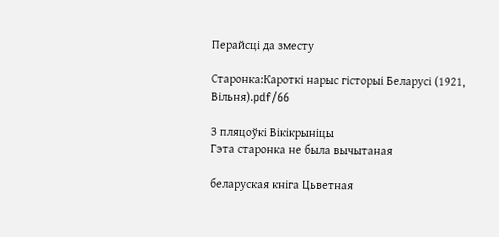Перайсці да зместу

Старонка:Кароткі нарыс гісторыі Беларусі (1921, Вільня).pdf/66

З пляцоўкі Вікікрыніцы
Гэта старонка не была вычытаная

беларуская кніга Цьветная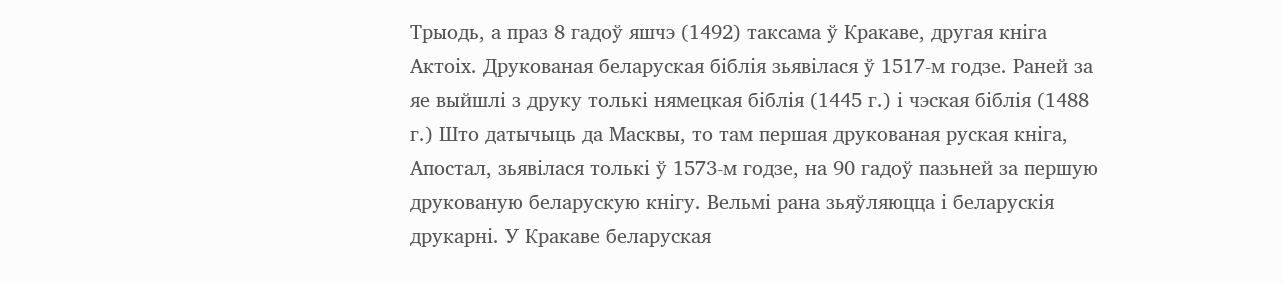Трыодь, а праз 8 гадоў яшчэ (1492) таксама ў Кракаве, другая кніга Актоіх. Друкованая беларуская біблія зьявілася ў 1517-м годзе. Раней за яе выйшлі з друку толькі нямецкая біблія (1445 г.) і чэская біблія (1488 г.) Што датычыць да Масквы, то там першая друкованая руская кніга, Апостал, зьявілася толькі ў 1573-м годзе, на 90 гадоў пазьней за першую друкованую беларускую кнігу. Вельмі рана зьяўляюцца і беларускія друкарні. У Кракаве беларуская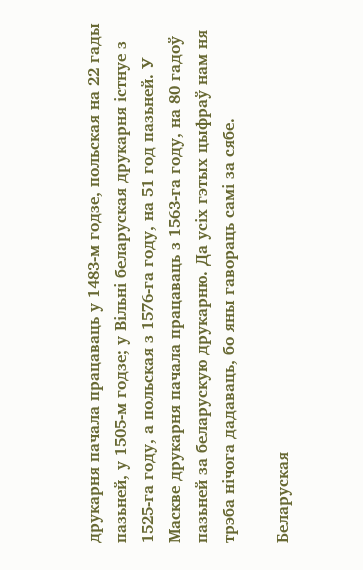друкарня пачала працаваць у 1483-м годзе, польская на 22 гады пазьней, у 1505-м годзе; у Вільні беларуская друкарня істнуе з 1525-га году, а польская з 1576-га году, на 51 год пазьней. У Маскве друкарня пачала працаваць з 1563-га году, на 80 гадоў пазьней за беларускую друкарню. Да усіх гэтых цыфраў нам ня трэба нічога дадаваць, бо яны гавораць самі за сябе.

Беларуская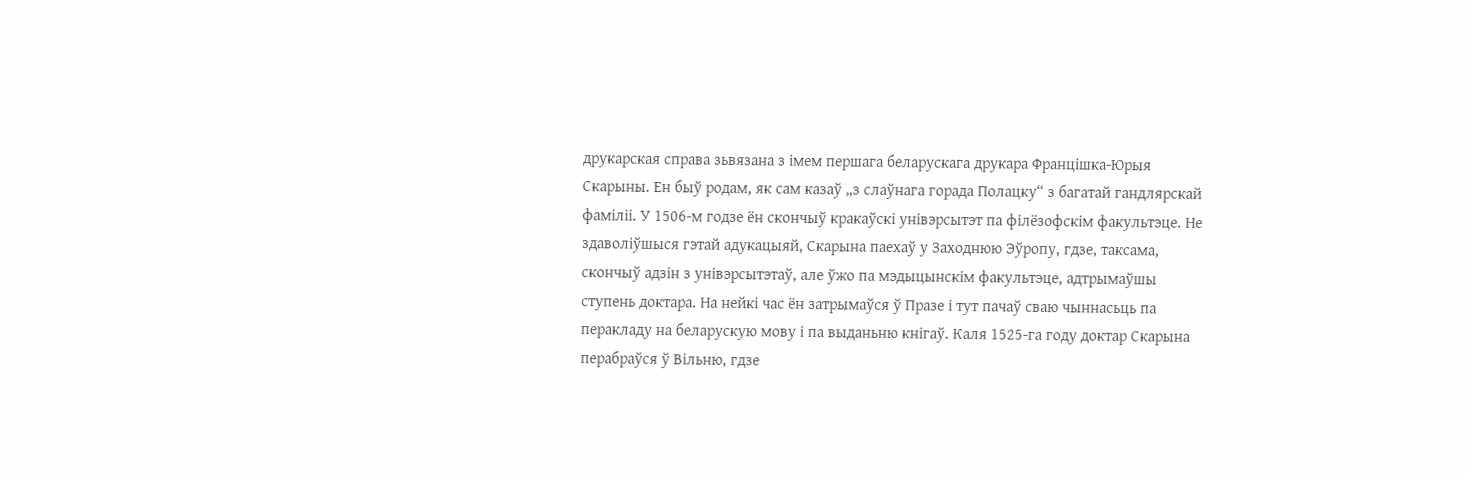друкарская справа зьвязана з імем першага беларускага друкара Францішка-Юрыя Скарыны. Ен быў родам, як сам казаў „з слаўнага горада Полацку“ з багатай гандлярскай фаміліі. У 1506-м годзе ён скончыў кракаўскі унівэрсытэт па філёзофскім факультэце. Не здаволіўшыся гэтай адукацыяй, Скарына паехаў у Заходнюю Эўропу, гдзе, таксама, скончыў адзін з унівэрсытэтаў, але ўжо па мэдыцынскім факультэце, адтрымаўшы ступень доктара. На нейкі час ён затрымаўся ў Празе і тут пачаў сваю чыннасьць па перакладу на беларускую мову і па выданьню кнігаў. Каля 1525-га году доктар Скарына перабраўся ў Вільню, гдзе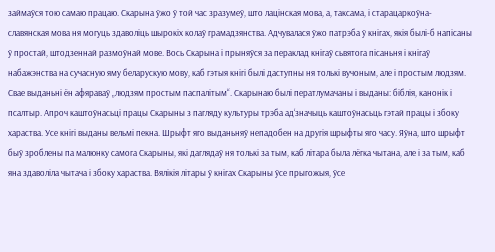займаўся тою самаю працаю. Скарына ўжо ў той час зразумеў, што лацінская мова, а, таксама, і старацаркоўна-славянская мова ня могуць здаволіць шырокіх колаў грамадзянства. Адчувалася ўжо патрэба ў кнігах, якія былі-б напісаны ў простай, штодзеннай размоўнай мове. Вось Скарына і прыняўся за пераклад кнігаў сьвятога пісаньня і кнігаў набажэнства на сучасную яму беларускую мову, каб гэтыя кнігі былі даступны ня толькі вучоным, але і простым людзям. Свае выданьні ён афяраваў „людзям простым паспалітым“. Скарынаю былі ператлумачаны і выданы: біблія, канонік і псалтыр. Апроч каштоўнасьці працы Скарыны з пагляду культуры трэба ад‘значыць каштоўнасьць гэтай працы і збоку хараства. Усе кнігі выданы вельмі пекна. Шрыфт яго выданьняў непадобен на другія шрыфты яго часу. Яўна, што шрыфт быў зроблены па малюнку самога Скарыны, які даглядаў ня толькі за тым, каб літара была лёгка чытана, але і за тым, каб яна здаволіла чытача і збоку хараства. Вялікія літары ў кнігах Скарыны ўсе прыгожыя, ўсе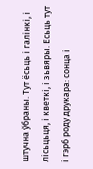штучна ўбраны. Тут ёсьць і галінкі, і лісьцьця, і кветкі, і зьвяры. Есьць тут і гэрб роду друкара: сонца і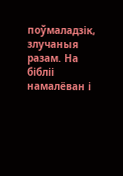поўмаладзік, злучаныя разам. На бібліі намалёван і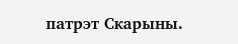патрэт Скарыны.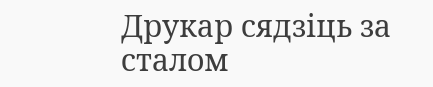Друкар сядзіць за сталом